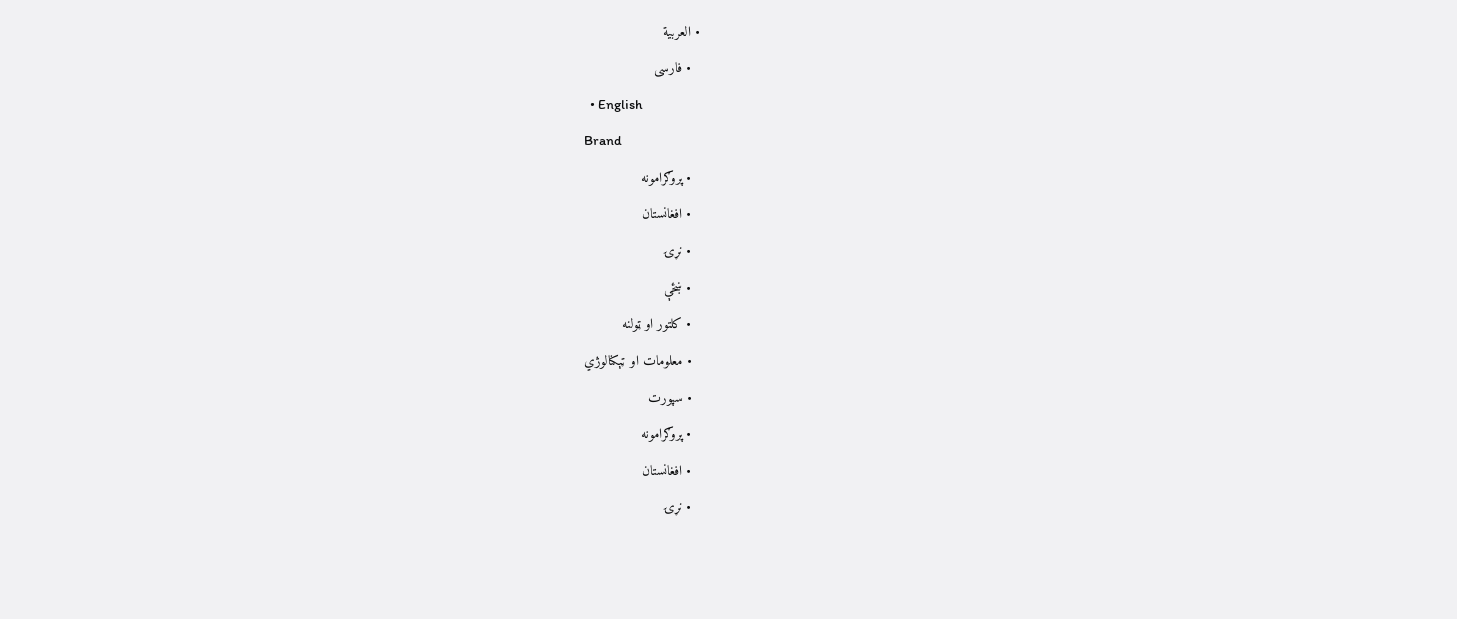• العربية
  • فارسی
  • English
Brand
  • پروګرامونه
  • افغانستان
  • نړۍ
  • ښځې
  • کلتور او ټولنه
  • معلومات او ټېکنالوژي
  • سپورت
  • پروګرامونه
  • افغانستان
  • نړۍ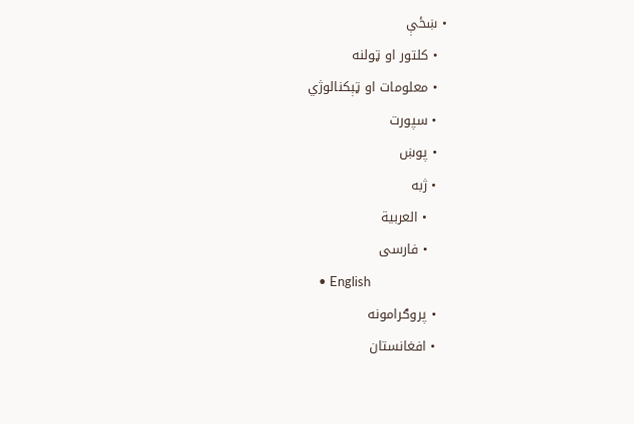• ښځې
  • کلتور او ټولنه
  • معلومات او ټېکنالوژي
  • سپورت
  • پوښ
  • ژبه
    • العربية
    • فارسی
    • English
  • پروګرامونه
  • افغانستان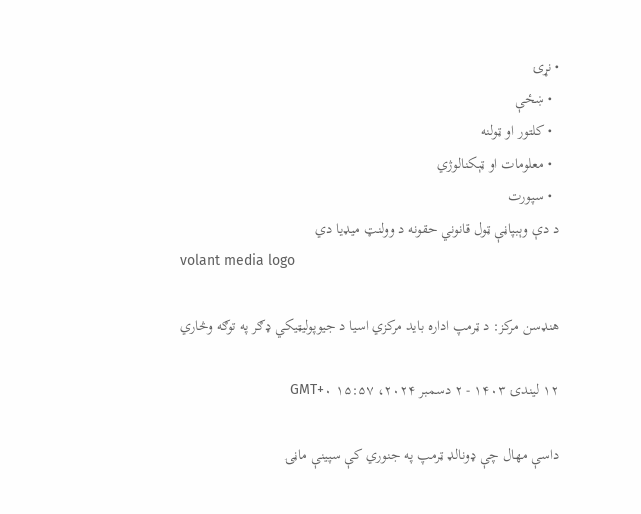• نړۍ
  • ښځې
  • کلتور او ټولنه
  • معلومات او ټېکنالوژي
  • سپورت
د دې وېبپاڼې ټول قانوني حقونه د وولنټ میډیا دي
volant media logo

هنډسن مرکز: د ټرمپ اداره باید مرکزي اسیا د جیوپولیټیکي ډګر په توګه وڅاري

۱۲ لیندۍ ۱۴۰۳ - ۲ دسمبر ۲۰۲۴، ۱۵:۵۷ GMT+۰

داسې مهال چې ډونالډ ټرمپ په جنوري کې سپینې ماڼۍ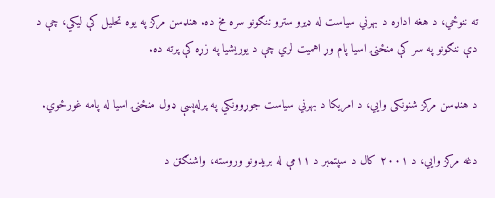ته ننوځي، د هغه اداره د بهرني سیاست له ډیرو سترو ننګونو سره مخ ده. هنډسن مرکز په یوه تحلیل کې لیکي، چې د دې ننګونو په سر کې منځنۍ اسیا پام وړ اهمیت لري چې د یوریشیا په زړه کې پرته ده.

د هنډسن مرکز شنونکی وايي، د امریکا د بهرني سیاست جوړوونکي په پرله‌پسې ډول منځنۍ اسیا له پامه غورځوي.

دغه مرکز وايي، د ۲۰۰۱ کال د سپتمبر د ۱۱مې له بریدونو وروسته، واشنګټن د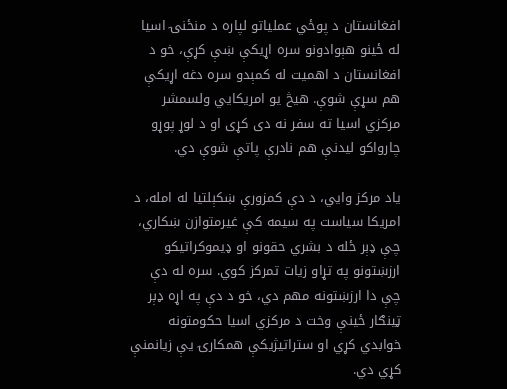افغانستان د پوځي عملیاتو لپاره د منځنۍ اسیا له ځینو هېوادونو سره اړیکې ښې کړې، خو د افغانستان د اهمیت له کمېدو سره دغه اړیکې هم سړې شوې. هیڅ یو امریکایي ولسمشر مرکزي اسیا ته سفر نه دی کړی او د لوړ پوړو چارواکو لیدنې هم نادرې پاتې شوې دي.

یاد مرکز وايي، د دې کمزورې ښکېلتیا له امله، د امریکا سیاست په سیمه کې غیرمتوازن ښکاري، چې ډېر ځله د بشري حقونو او ډیموکراتیکو ارزښتونو په تړاو زیات تمرکز کوي. سره له دې چې دا ارزښتونه مهم دي، خو د دې په اړه ډېر ټینګار ځینې وخت د مرکزي اسیا حکومتونه خوابدي کړي او ستراتیژیکې همکارۍ یې زیانمنې کړي دي.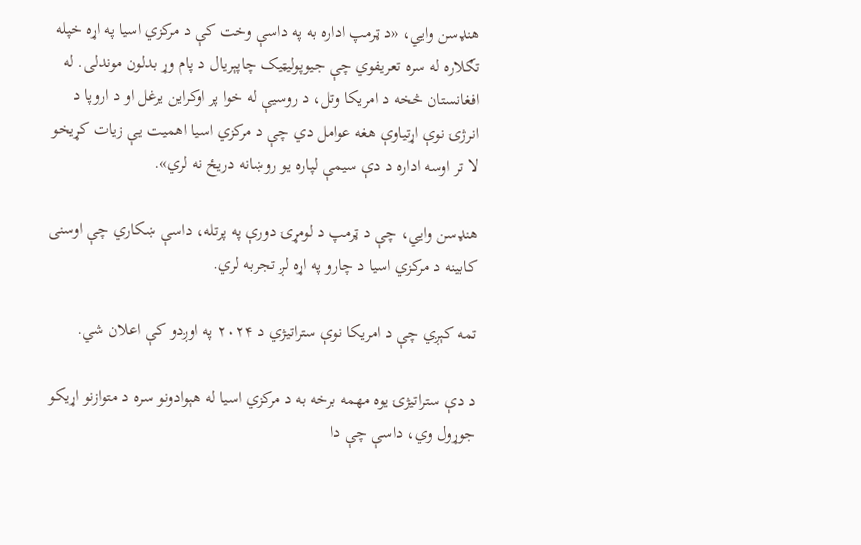هنډسن وايي، «د ټرمپ اداره به په داسې وخت کې د مرکزي اسیا په اړه خپله تګلاره له سره تعریفوي چې جیوپولیټیک چاپېریال د پام وړ بدلون موندلی. له افغانستان څخه د امریکا وتل، د روسیې له خوا پر اوکراین یرغل او د اروپا د انرژۍ نوې اړتیاوې هغه عوامل دي چې د مرکزي اسیا اهمیت یې زیات کړیخو لا تر اوسه اداره د دې سیمې لپاره یو روښانه دریځ نه لري».

هنډسن وايي، چې د ټرمپ د لومړۍ دورې په پرتله، داسې ښکاري چې اوسنی کابینه د مرکزي اسیا د چارو په اړه لږ تجربه لري.

تمه کېږي چې د امریکا نوې ستراتیژي د ۲۰۲۴ په اوږدو کې اعلان شي.

د دې ستراتیژۍ یوه مهمه برخه به د مرکزي اسیا له هېوادونو سره د متوازنو اړیکو جوړول وي، داسې چې دا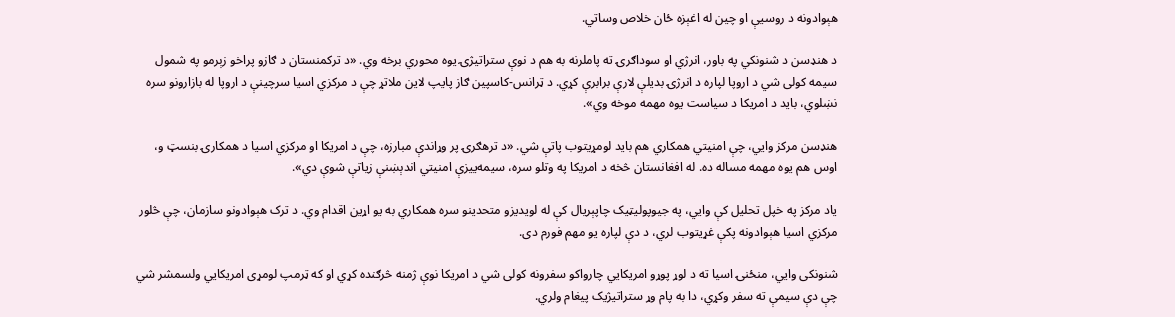هېوادونه د روسیې او چین له اغېزه ځان خلاص وساتي.

د هنډسن د شنونکي په باور، انرژي او سوداګرۍ ته پاملرنه به هم د نوې ستراتیژۍ یوه محوري برخه وي. «د ترکمنستان د ګازو پراخو زېرمو په شمول سیمه کولی شي د اروپا لپاره د انرژۍ بدیلې لارې برابرې کړي. د ټرانس-کاسپین ګاز پایپ لاین ملاتړ چې د مرکزي اسیا سرچینې د اروپا له بازارونو سره نښلوي، باید د امریکا د سیاست یوه مهمه موخه وي».

هنډسن مرکز وايي، چې امنیتي همکاري هم باید لومړیتوب پاتې شي. «د ترهګرۍ پر وړاندې مبارزه، چې د امریکا او مرکزي اسیا د همکارۍ بنسټ و، اوس هم یوه مهمه مساله ده. له افغانستان څخه د امریکا په وتلو سره، سیمه‌ییزې امنیتي اندېښنې زیاتې شوې دي».

یاد مرکز په خپل تحلیل کې وايي، په جیوپولیټیک چاپېریال کې له لویدیزو متحدینو سره همکاري به یو اړین اقدام وي. د ترک هېوادونو سازمان، چې څلور مرکزي اسیا هېوادونه پکې غړیتوب لري، د دې لپاره یو مهم فورم دی.

شنونکی وايي، منځنۍ اسیا ته د لوړ پوړو امریکایي چارواکو سفرونه کولی شي د امریکا نوې ژمنه څرګنده کړي او که ټرمپ لومړی امریکایي ولسمشر شي چې دې سیمې ته سفر وکړي، دا به پام وړ ستراتیژیک پیغام ولري.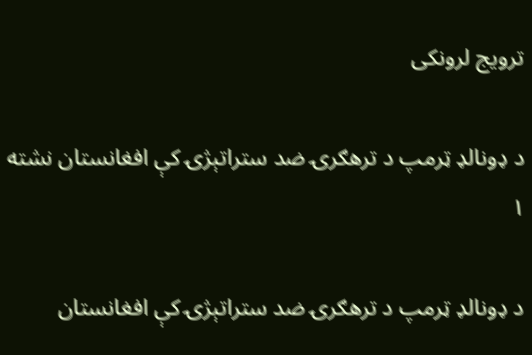ترویج لرونکی

د ډونالډ ټرمپ د ترهګرۍ ضد ستراتېژۍ کې افغانستان نشته
۱

د ډونالډ ټرمپ د ترهګرۍ ضد ستراتېژۍ کې افغانستان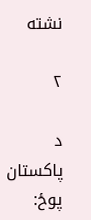نشته

۲

د پاکستان پوځ: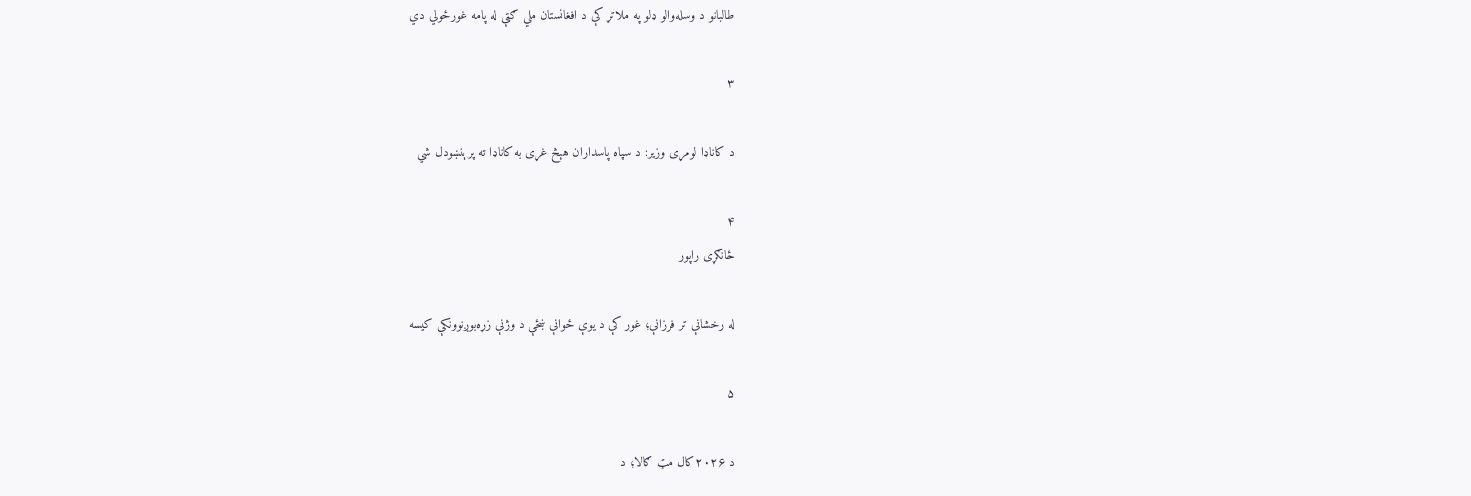طالبانو د وسله‌والو ډلو په ملاتړ کې د افغانستان ملي ګټې له پامه غورځولي دي

۳

د کاناډا لومړی وزیر: د سپاه پاسداران هېڅ غړی به کاناډا ته پرېنښودل شي

۴
ځانګړی راپور

له رخشانې تر فرزانې؛ غور کې د یوې ځوانې ښځې د وژنې زړه‌بوږنوونکې کیسه

۵

د ۲۰۲۶کال مټ ګالا؛ د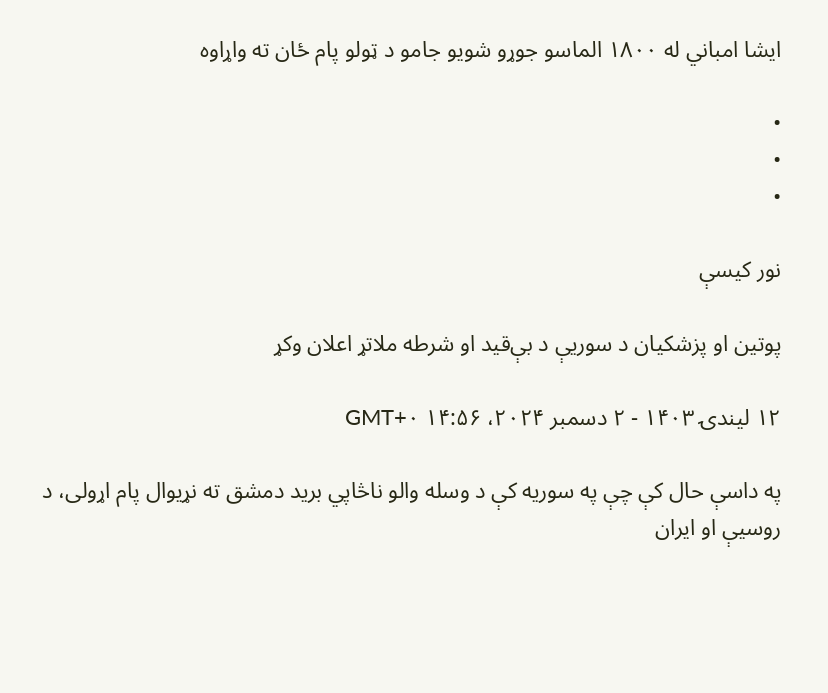ایشا امباني له ۱۸۰۰ الماسو جوړو شويو جامو د ټولو پام ځان ته واړاوه

•
•
•

نور کیسې

پوتین او پزشکیان د سوریې د بې‌قید او شرطه ملاتړ اعلان وکړ

۱۲ لیندۍ ۱۴۰۳ - ۲ دسمبر ۲۰۲۴، ۱۴:۵۶ GMT+۰

په داسې حال کې چې په سوریه کې د وسله والو ناڅاپي برید دمشق ته نړیوال پام اړولی، د روسیې او ایران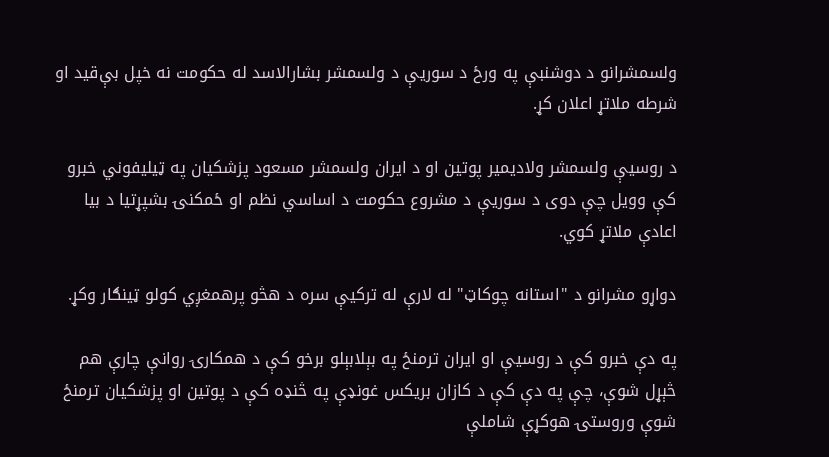ولسمشرانو د دوشنبې په ورځ د سوریې د ولسمشر بشارالاسد له حکومت نه خپل بې‌قید او شرطه ملاتړ اعلان کړ.

د روسیې ولسمشر ولادیمیر پوتین او د ایران ولسمشر مسعود پزشکیان په ټیلیفوني خبرو کې وویل چې دوی د سوریې د مشروع حکومت د اساسي نظم او ځمکنۍ بشپړتیا د بیا اعادې ملاتړ کوي.

دواړو مشرانو د "استانه چوکاټ" له لارې له ترکیې سره د هڅو پرهمغږي کولو ټینګار وکړ.

په دې خبرو کې د روسیې او ایران ترمنځ په بېلابېلو برخو کې د همکارۍ روانې چارې هم څېړل شوې، چې په دې کې د کازان بریکس غونډې په څنډه کې د پوتین او پزشکیان ترمنځ شوې وروستۍ هوکړې شاملې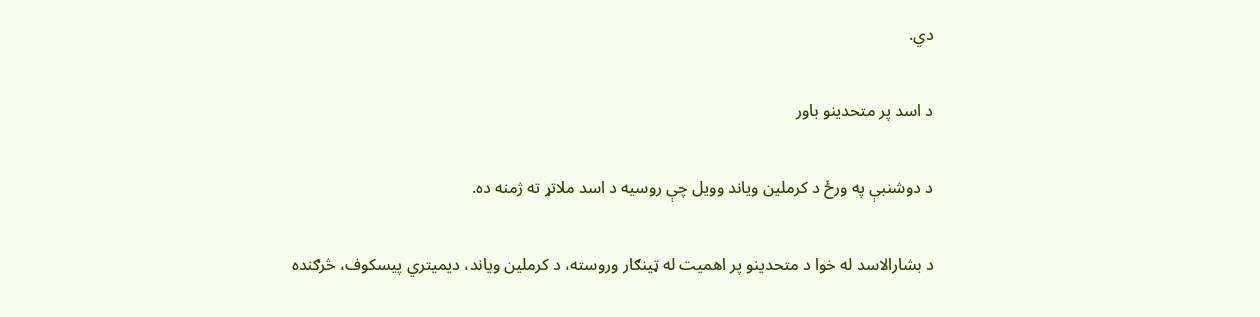دي.

د اسد پر متحدینو باور

د دوشنبې په ورځ د کرملین ویاند وویل چې روسیه د اسد ملاتړ ته ژمنه ده.

د بشارالاسد له خوا د متحدینو پر اهمیت له ټینګار وروسته، د کرملین ویاند، دیمیتري پیسکوف، څرګنده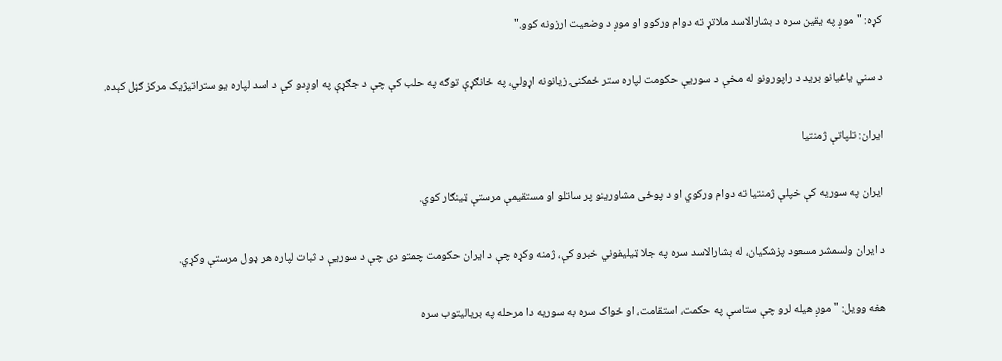کړه: "موږ په یقین سره د بشارالاسد ملاتړ ته دوام ورکوو او موږ د وضعیت ارزونه کوو."

د سني یاغیانو برید د راپورونو له مخې د سوریې حکومت لپاره ستر ځمکنۍ زیانونه اړولي، په ځانګړې توګه په حلب کې چې د جګړې په اوږدو کې د اسد لپاره یو ستراتیژیک مرکز ګڼل کېده.

ایران: تلپاتې ژمنتیا

ایران په سوریه کې خپلې ژمنتیا ته دوام ورکوي او د پوځی مشاورینو پر ساتلو او مستقیمې مرستې ټینګار کوي.

د ایران ولسمشر مسعود پزشکیان، له بشارالاسد سره په جلا ټیلیفوني خبرو کې، ژمنه وکړه چې د ایران حکومت چمتو دی چې د سوریې د ثبات لپاره هر ډول مرستې وکړي.

هغه وویل: "موږ هیله لرو چې ستاسې په حکمت، استقامت، او ځواک سره به سوریه دا مرحله په بریالیتوب سره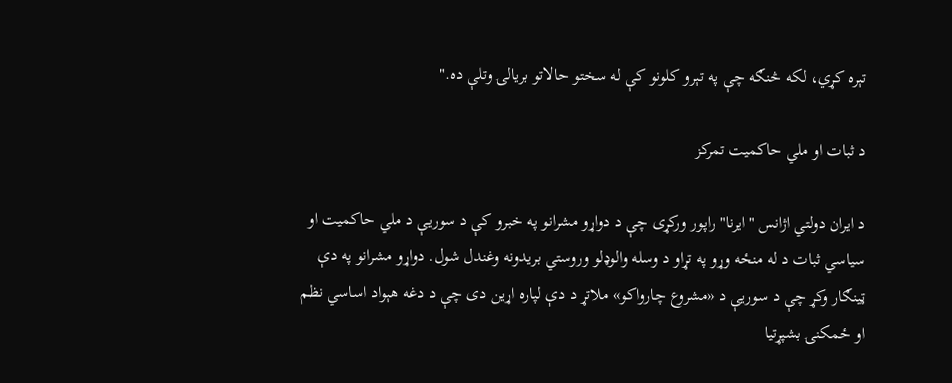تېره کړي، لکه څنګه چې په تېرو کلونو کې له سختو حالاتو بریالۍ وتلې ده."

د ثبات او ملي حاکمیت تمرکز

د ایران دولتي اژانس "ایرنا" راپور ورکړی چې د دواړو مشرانو په خبرو کې د سوریې د ملي حاکمیت او سیاسي ثبات د له منځه وړو په تړاو د وسله والوډلو وروستي بریدونه وغندل شول. دواړو مشرانو په دې ټینګار وکړ چې د سوریې د «مشروع چارواکو» ملاتړ د دې لپاره اړین دی چې د دغه هېواد اساسي نظم او ځمکنۍ بشپړتیا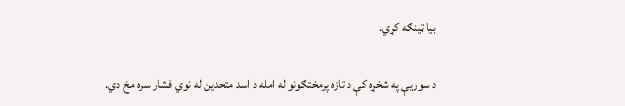بیا ټینګه کړي.

د سوریې په شخړه کې د تازه پرمختګونو له امله د اسد متحدین له نوي فشار سره مخ دي.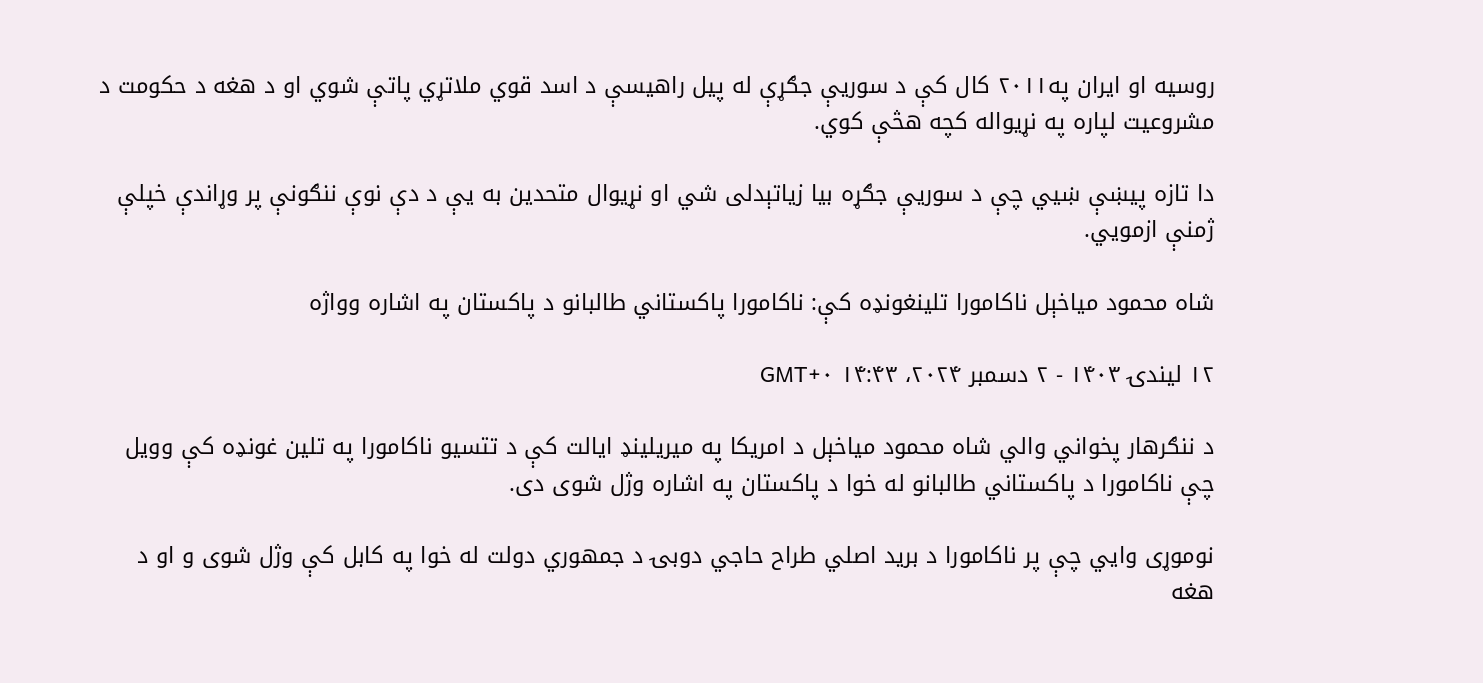روسیه او ایران په۲۰۱۱ کال کې د سوریې جګړې له پیل راهیسې د اسد قوي ملاتړي پاتې شوي او د هغه د حکومت د مشروعیت لپاره په نړیواله کچه هڅې کوي.

دا تازه پیښې ښيي چې د سوریې جګړه بیا زیاتېدلی شي او نړیوال متحدین به یې د دې نوې ننګونې پر وړاندې خپلې ژمنې ازمويي.

شاه محمود میاخېل ناکامورا تلینغونډه کې: ناکامورا پاکستاني طالبانو د پاکستان په اشاره وواژه

۱۲ لیندۍ ۱۴۰۳ - ۲ دسمبر ۲۰۲۴، ۱۴:۴۳ GMT+۰

د ننګرهار پخواني والي شاه محمود میاخېل د امریکا په میریلینډ ایالت کې د تتسیو ناکامورا په تلین غونډه کې وویل چې ناکامورا د پاکستاني طالبانو له خوا د پاکستان په اشاره وژل شوی دی.

نوموړی وايي چې پر ناکامورا د برید اصلي طراح حاجي دوبۍ د جمهوري دولت له خوا په کابل کې وژل شوی و او د هغه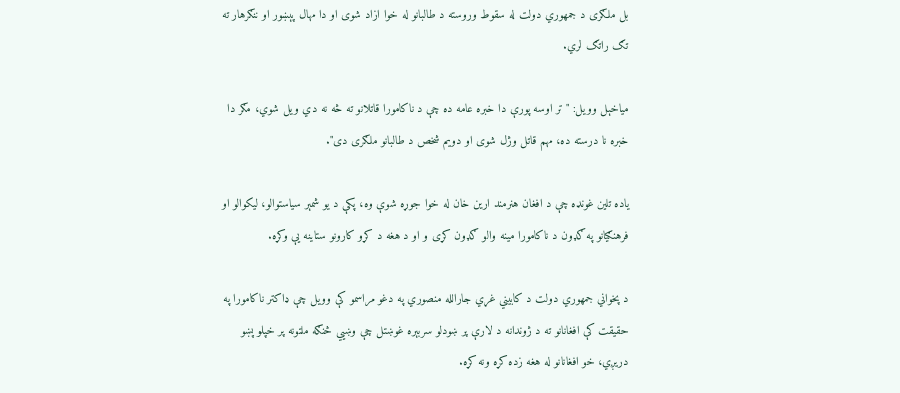بل ملګری د جمهوري دولت له سقوط وروسته د طالبانو له خوا ازاد شوی او دا مهال پېښور او ننګرهار ته تګ راتګ لري.

میاخېل وویل: "تر اوسه پورې دا خبره عامه ده چې د ناکامورا قاتلانو ته څه نه دي ویل شوي، مګر دا خبره نا درسته ده، مهم قاتل وژل شوی او دویم شخص د طالبانو ملګری دی".

یاده تلین غونډه چې د افغان هنرمند ارین خان له خوا جوړه شوې وه، پکې د یو شمېر سیاستوالو، لیکوالو او فرهنګیانو په ګډون د ناکامورا مینه والو ګډون کړی و او د هغه د کړو کارونو ستاینه یې وکړه.

د پخواني جمهوري دولت د کابیني غړي جارالله منصوري په دغو مراسمو کې وویل چې ډاکتر ناکامورا په حقیقت کې افغانانو ته د ژوندانه د لارې پر ښودلو سربېره غوښتل چې وښيي څنګه ملتونه پر خپلو پښو دریږي، خو افغانانو له هغه زده کړه ونه کړه.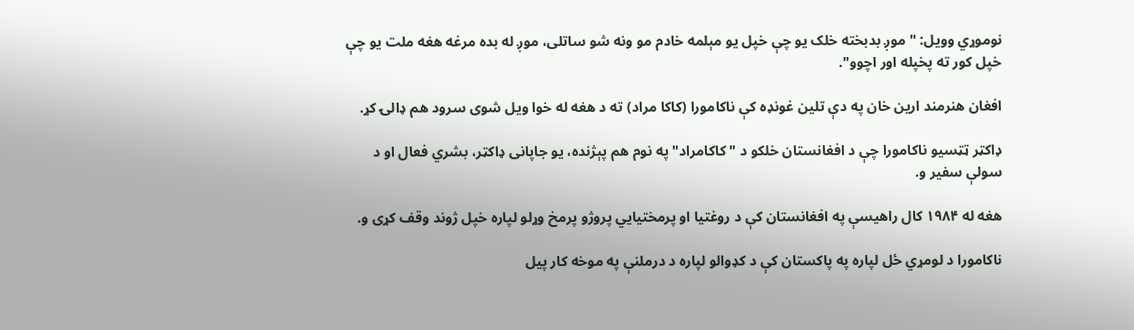نوموړي وویل: " موږ بدبخته خلک یو چې خپل یو مېلمه خادم مو ونه شو ساتلی، موږ له بده مرغه هغه ملت یو چې خپل کور ته پخپله اور اچوو".

افغان هنرمند ارین خان په دې تلین غونډه کې ناکامورا (کاکا مراد) ته د هغه له خوا ویل شوی سرود هم ډالۍ کړ.

ډاکټر ټټسیو ناکامورا چې د افغانستان خلکو د "کاکامراد" په نوم هم پېژنده، یو جاپانی ډاکټر، بشري فعال او د سولې سفیر و.

هغه له ۱۹۸۴ کال راهیسې په افغانستان کې د روغتیا او پرمختیایي پروژو پرمخ وړلو لپاره خپل ژوند وقف کړی و.

ناکامورا د لومړي ځل لپاره په پاکستان کې د کډوالو لپاره د درملنې په موخه کار پیل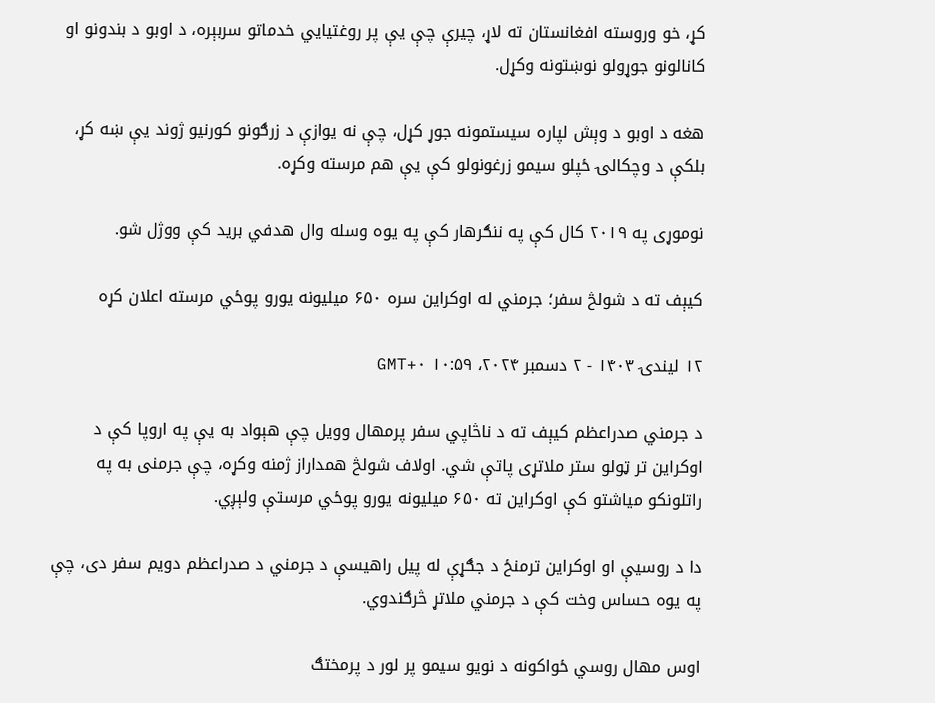کړ، خو وروسته افغانستان ته لاړ، چیرې چې یې پر روغتیايي خدماتو سربېره، د اوبو د بندونو او کانالونو جوړولو نوښتونه وکړل.

هغه د اوبو د وېش لپاره سیستمونه جوړ کړل، چې نه یوازې د زرګونو کورنیو ژوند یې ښه کړ، بلکې د وچکالۍ ځپلو سیمو زرغونولو کې یې هم مرسته وکړه.

نوموړی په ۲۰۱۹ کال کې په ننګرهار کې په یوه وسله وال هدفي برید کې ووژل شو.

کیېف ته د شولڅ سفر؛ جرمني له اوکراین سره ۶۵۰ میلیونه یورو پوځي مرسته اعلان کړه

۱۲ لیندۍ ۱۴۰۳ - ۲ دسمبر ۲۰۲۴، ۱۰:۵۹ GMT+۰

د جرمني صدراعظم کیېف ته د ناڅاپي سفر پرمهال وویل چې هېواد به یې په اروپا کې د اوکراین تر ټولو ستر ملاتړی پاتې شي. اولاف شولڅ همداراز ژمنه وکړه، چې جرمنی به په راتلونکو میاشتو کې اوکراین ته ۶۵۰ میلیونه یورو پوځي مرستې ولېږي.

دا د روسیې او اوکراین ترمنځ د جګړې له پیل راهیسې د جرمني د صدراعظم دویم سفر دی، چې په یوه حساس وخت کې د جرمني ملاتړ څرګندوي.

اوس مهال روسي ځواکونه د نویو سیمو پر لور د پرمختګ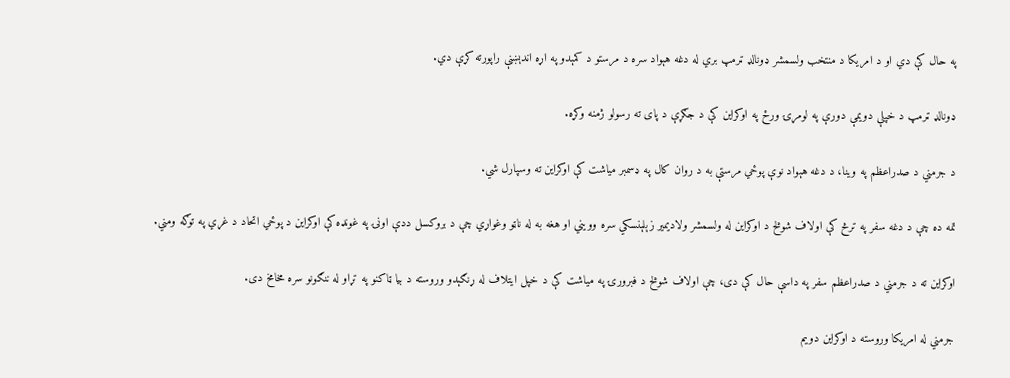په حال کې دي او د امریکا د منتخب ولسمشر ډونالډ ټرمپ بري له دغه هېواد سره د مرستو د کمېدو په اړه اندېښنې راپورته کړې دي.

ډونالډ ټرمپ د خپلې دویمې دورې په لومړۍ ورځ په اوکراین کې د جګړې د پای ته رسولو ژمنه وکړه.

د جرمني د صدراعظم په وینا، د دغه هېواد نوې پوځي مرستې به د روان کال په ډسمبر میاشت کې اوکراین ته وسپارل شي.

تمه ده چې د دغه سفر په ترڅ کې اولاف شولڅ د اوکراین له ولسمشر ولادیمیر زېلېنسکي سره وویني او هغه به له ناټو وغواړي چې د بروکسل ددې اونۍ په غونډه کې اوکراین د پوځي اتحاد د غړي په توګه ومني.

اوکراین ته د جرمني د صدراعظم سفر په داسې حال کې دی، چې اولاف شولڅ د فبرورۍ په میاشت کې د خپل ایتلاف له ړنګېدو وروسته د بیا ټاکنو په تړاو له ننګونو سره مخامخ دی.

جرمني له امریکا وروسته د اوکراین دویم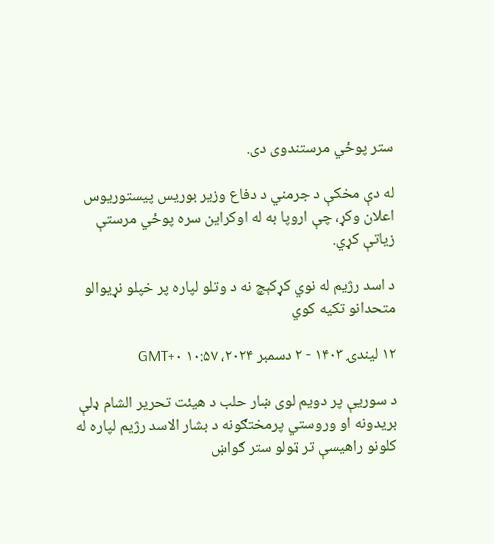ستر پوځي مرستندوی دی.

له دې مخکې د جرمني د دفاع وزیر بوریس پیستوریوس اعلان وکړ، چې اروپا به له اوکراین سره پوځي مرستې زیاتې کړي.

د اسد رژیم له نوي کړکېچ نه د وتلو لپاره پر خپلو نړیوالو متحدانو تکیه کوي

۱۲ لیندۍ ۱۴۰۳ - ۲ دسمبر ۲۰۲۴، ۱۰:۵۷ GMT+۰

د سوریې پر دویم لوی ښار حلب د هیئت تحریر الشام ډلې بریدونه او وروستي پرمختګونه د بشار الاسد رژیم لپاره له کلونو راهیسې تر ټولو ستر ګواښ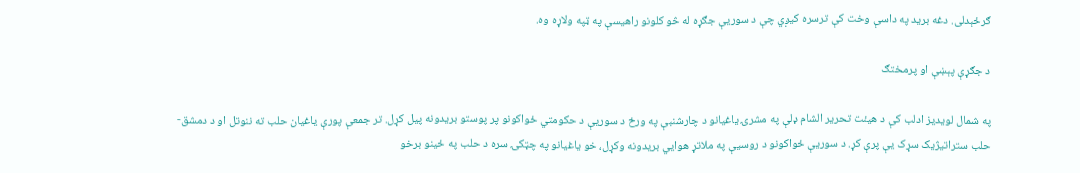ګرځېدلی. دغه برید په داسې وخت کې ترسره کیږي چې د سوریې جګړه له څو کلونو راهیسې په ټپه ولاړه وه.

د جګړې پېښې او پرمختګ

په شمال لویدیز ادلب کې د هیئت تحریر الشام ډلې په مشرۍ یاغیانو د چارشنبې په ورځ د سوریې د حکومتي ځواکونو پر پوستو بریدونه پیل کړل. تر جمعې پورې یاغیان حلب ته ننوتل او د دمشق-حلب ستراتیژیک سړک یې پرې کړ. د سوریې ځواکونو د روسیې په ملاتړ هوایي بریدونه وکړل، خو یاغیانو په چټکۍ سره د حلب په ځینو برخو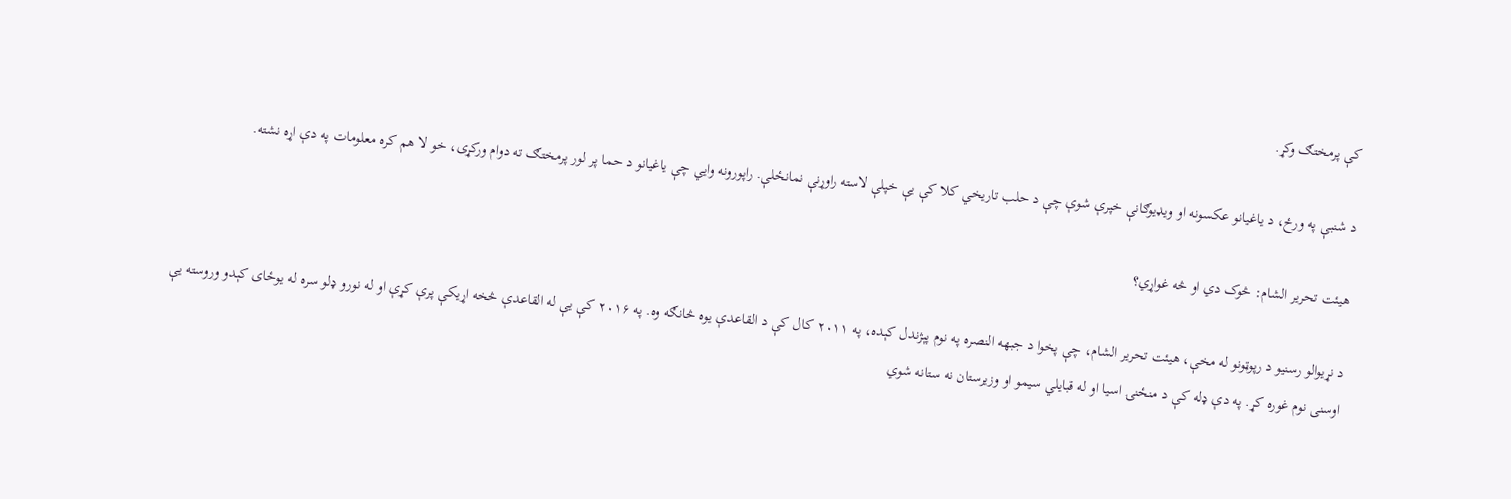کې پرمختګ وکړ.

د شنبې په ورځ، د یاغیانو عکسونه او ویډیوګانې خپرې شوې چې د حلب تاریخي کلا کې یې خپلې لاسته راوړنې نمانځلې. راپورونه وايي چې یاغیانو د حما پر لور پرمختګ ته دوام ورکړی، خو لا هم کره معلومات په دې اړه نشته.

هیئت تحریر الشام: څوک دي او څه غواړي؟

د نړیوالو رسنیو د رپوټونو له مخې، هیئت تحریر الشام، چې پخوا د جبهه النصره په نوم پېژندل کېده، په ۲۰۱۱ کال کې د القاعدې یوه څانګه وه. په ۲۰۱۶ کې یې له القاعدې څخه اړیکې پرې کړې او له نورو ډلو سره له یوځای کېدو وروسته یې اوسنی نوم غوره کړ. په دې ډله کې د منځنۍ اسیا او له قبایلي سیمو او وزیرستان نه ستانه شوي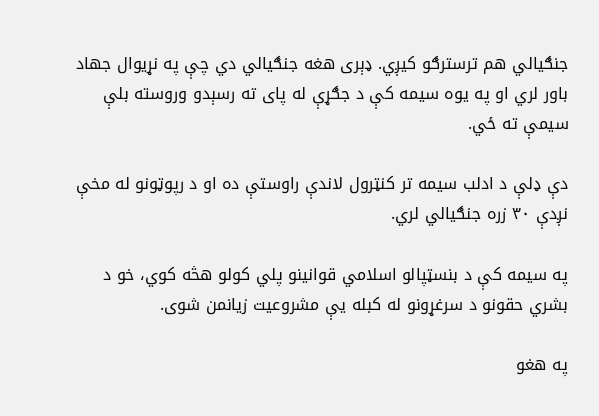جنګیالي هم ترسترګو کیږي. ډېری هغه جنګیالي دي چې په نړیوال جهاد باور لري او په یوه سیمه کې د جګړې له پای ته رسېدو وروسته بلې سیمې ته ځي.

دې ډلې د ادلب سیمه تر کنټرول لاندې راوستې ده او د رپوټونو له مخې نږدې ۳۰ زره جنګیالي لري.

په سیمه کې د بنسټپالو اسلامي قوانینو پلي کولو هڅه کوي، خو د بشري حقونو د سرغړونو له کبله یې مشروعیت زیانمن شوی.

په هغو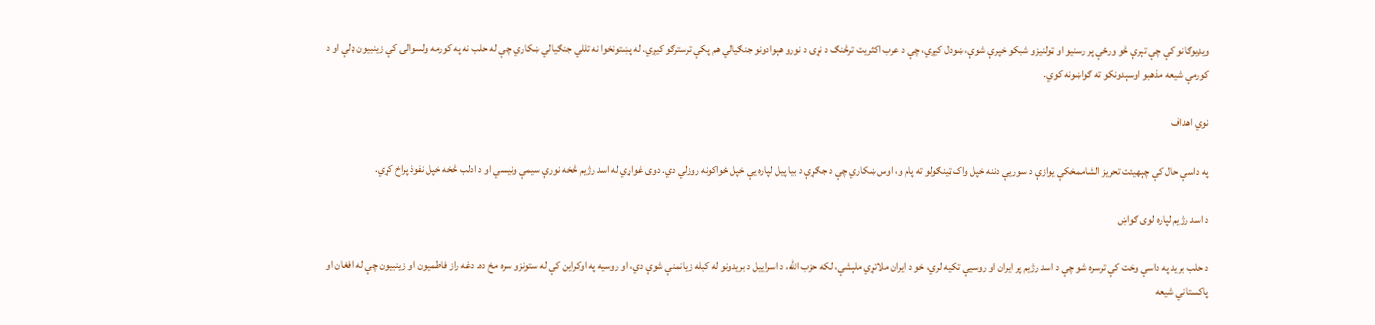ویډیوګانو کې چې تېرې څو ورځې پر رسنیو او ټولنیزو شبکو خپرې شوې، ښودل کیږي، چې د عرب اکثریت ترڅنګ د نړۍ د نورو هېوادونو جنګیالي هم پکې ترسترګو کیږي. له پښتونخوا نه تللي جنګیالي ښکاري چې له حلب نه په کورمه ولسوالۍ کې زینبیون ډلې او د کورمې شیعه مذهبو اوسېدونکو ته ګواښونه کوي.

نوي اهداف

په داسې حال کې چېهیئت تحریز الشاممخکې یوازې د سوریې دننه خپل واک ټینګولو ته پام و، اوس ښکاري چې د جګړې د بیا پیل لپاره یې خپل ځواکونه روزلي دي. دوی غواړي له اسد رژیم څخه نورې سیمې ونیسي او د ادلب څخه خپل نفوذ پراخ کړي.

د اسد رژیم لپاره لوی ګواښ

د حلب برید په داسې وخت کې ترسره شو چې د اسد رژیم پر ایران او روسیې تکیه لري، خو د ایران ملاتړي ملېشې، لکه حزب الله، د اسراییل د بریدونو له کبله زیانمنې شوې دي، او روسیه په اوکراین کې له ستونزو سره مخ ده. دغه راز فاطمیون او زینبیون چې له افغان او پاکستاني شیعه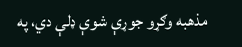مذهبه وګړو جوړې شوې ډلې دي، په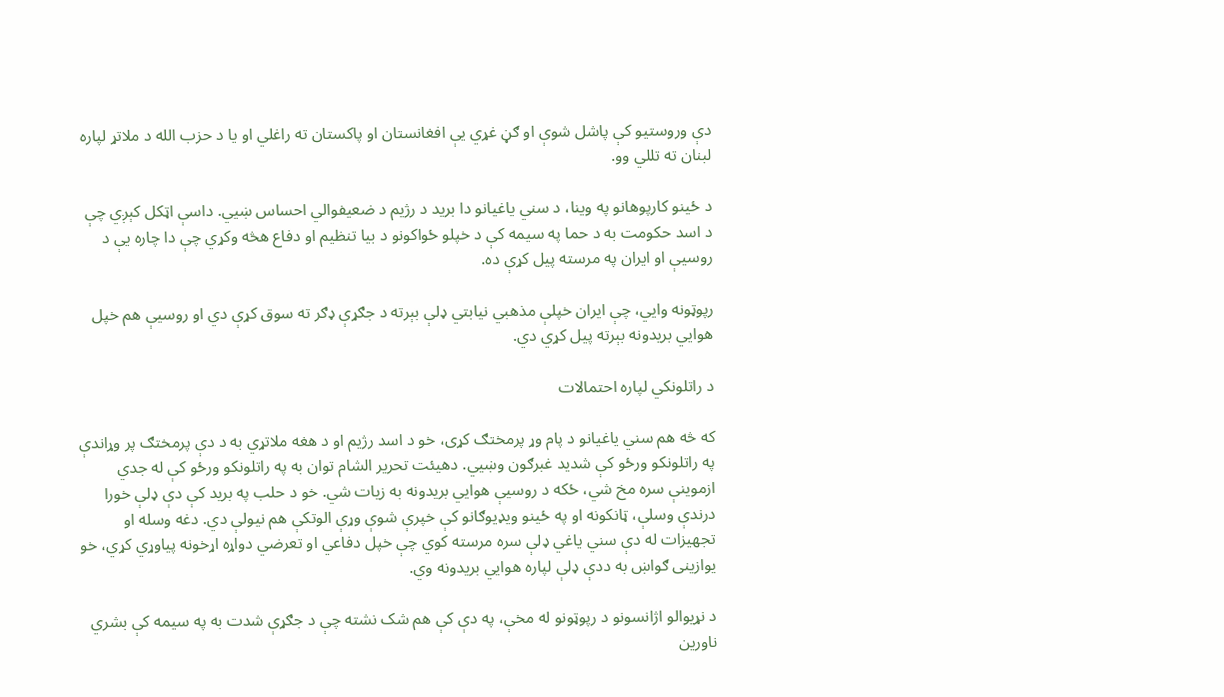دې وروستیو کې پاشل شوې او ګڼ غړي یې افغانستان او پاکستان ته راغلي او یا د حزب الله د ملاتړ لپاره لبنان ته تللي وو.

د ځینو کارپوهانو په وینا، د سني یاغیانو دا برید د رژیم د ضعیفوالي احساس ښيي. داسې اټکل کېږي چې د اسد حکومت به د حما په سیمه کې د خپلو ځواکونو د بیا تنظیم او دفاع هڅه وکړي چې دا چاره یې د روسیې او ایران په مرسته پیل کړې ده.

رپوټونه وايي، چې ایران خپلې مذهبي نیابتي ډلې بېرته د جګړې ډګر ته سوق کړې دي او روسیې هم خپل هوايي بریدونه بېرته پیل کړي دي.

د راتلونکي لپاره احتمالات

که څه هم سني یاغیانو د پام وړ پرمختګ کړی، خو د اسد رژیم او د هغه ملاتړي به د دې پرمختګ پر وړاندې په راتلونکو ورځو کې شدید غبرګون وښيي. دهیئت تحریر الشام توان به په راتلونکو ورځو کې له جدي ازموینې سره مخ شي، ځکه د روسیې هوایي بریدونه به زیات شي. خو د حلب په برید کې دې ډلې خورا درندې وسلې، ټانکونه او په ځینو ویډیوګانو کې خپرې شوې وړې الوتکې هم نیولې دي. دغه وسله او تجهیزات له دې سني یاغي ډلې سره مرسته کوي چې خپل دفاعي او تعرضي دواړه اړخونه پیاوړي کړي، خو یوازینی ګواښ به ددې ډلې لپاره هوايي بریدونه وي.

د نړیوالو اژانسونو د رپوټونو له مخې، په دې کې هم شک نشته چې د جګړې شدت به په سیمه کې بشري ناورین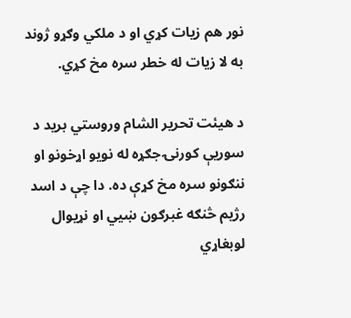نور هم زیات کړي او د ملکي وګړو ژوند به لا زیات له خطر سره مخ کړي.

د هیئت تحریر الشام وروستي برید د سوریې کورنۍ جګړه له نویو اړخونو او ننګونو سره مخ کړې ده. دا چې د اسد رژیم څنګه غبرګون ښيي او نړیوال لوبغاړي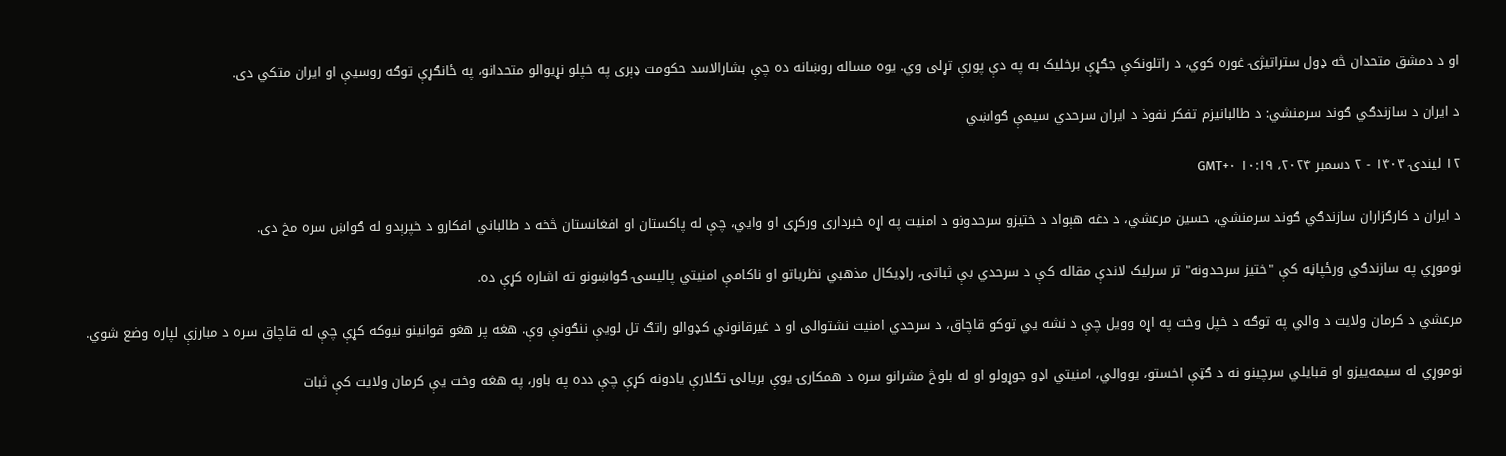او د دمشق متحدان څه ډول ستراتیژۍ غوره کوي، د راتلونکې جګړې برخلیک به په دې پورې تړلی وي. یوه مساله روښانه ده چې بشارالاسد حکومت ډېری په خپلو نړیوالو متحدانو، په ځانګړې توګه روسیې او ایران متکي دی.

د ایران د سازندګي ګوند سرمنشي: د طالبانیزم تفکر نفوذ د ایران سرحدي سیمې ګواښي

۱۲ لیندۍ ۱۴۰۳ - ۲ دسمبر ۲۰۲۴، ۱۰:۱۹ GMT+۰

د ایران د کارګزاران سازندګي ګوند سرمنشي، حسین مرعشي، د دغه هېواد د ختیزو سرحدونو د امنیت په اړه خبرداری ورکړی او وایي، چې له پاکستان او افغانستان څخه د طالباني افکارو د خپرېدو له ګواښ سره مخ دی.

نوموړي په سازندګي ورځپاڼه کې "ختیز سرحدونه" تر سرلیک لاندې مقاله کې د سرحدي بې ثباتۍ، راډیکال مذهبي نظریاتو او ناکامې امنیتي پالیسۍ ګواښونو ته اشاره کړې ده.

مرعشي د کرمان ولایت د والي په توګه د خپل وخت په اړه وویل چې د نشه يي توکو قاچاق، د سرحدي امنیت نشتوالی او د غیرقانوني کډوالو راتګ تل لویې ننګونې وې. هغه پر هغو قوانینو نیوکه کړې چې له قاچاق سره د مبارزې لپاره وضع شوي.

نوموړي له سیمه‌ییزو او قبایلي سرچینو نه د ګټې اخستو، یووالي، امنیتي اډو جوړولو او له بلوڅ مشرانو سره د همکارۍ یوې بریالۍ تګلارې یادونه کړې چې دده په باور، په هغه وخت یې کرمان ولایت کې ثبات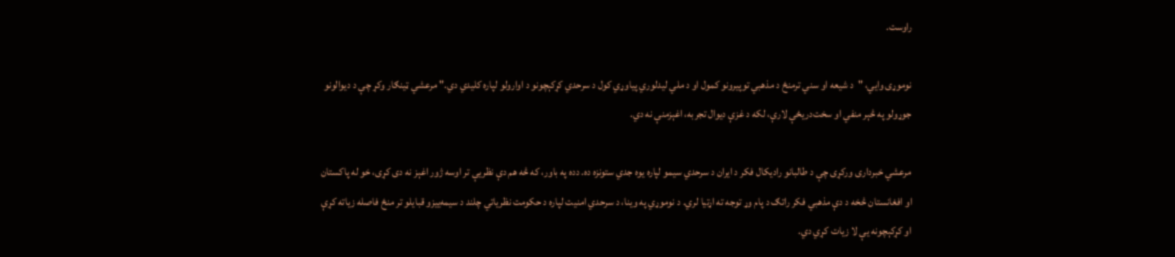راوست.

نوموړی وايي، "د شیعه او سني ترمنځ د مذهبي توپیرونو کمول او د ملي لیدلوري پیاوړي کول د سرحدي کړکېچونو د اوارولو لپاره کلیدي دي." مرعشي ټینګار وکړ چې د دیوالونو جوړولو په څېر منفي او سخت‌دریځې لارې، لکه د غزې دیوال تجربه، اغېزمنې نه دي.

مرعشي خبرداری ورکړی چې د طالبانو رادیکال فکر د ایران د سرحدي سیمو لپاره یوه جدي ستونزه ده. دده په باور، که څه هم دې نظریې تر اوسه ژور اغېز نه دی کړی، خو له پاکستان او افغانستان څخه د دې مذهبي فکر راتګ د پام وړ توجه ته اړتیا لري. د نوموړي په وینا، د سرحدي امنیت لپاره د حکومت نظریاتي چلند د سیمه‌ییزو قبایلو تر منځ فاصله زیاته کړې او کړکېچونه یې لا زیات کړي دي.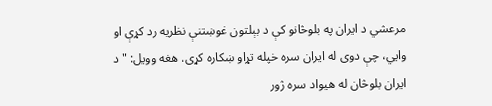مرعشي د ایران په بلوڅانو کې د بېلتون غوښتنې نظریه رد کړې او وايي، چې دوی له ایران سره خپله تړاو ښکاره کړی. هغه وویل: "د ایران بلوڅان له هیواد سره ژور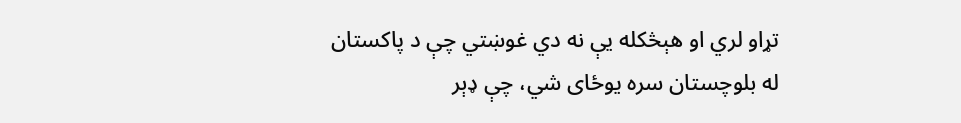تړاو لري او هېڅکله یې نه دي غوښتي چې د پاکستان له بلوچستان سره یوځای شي، چې ډېر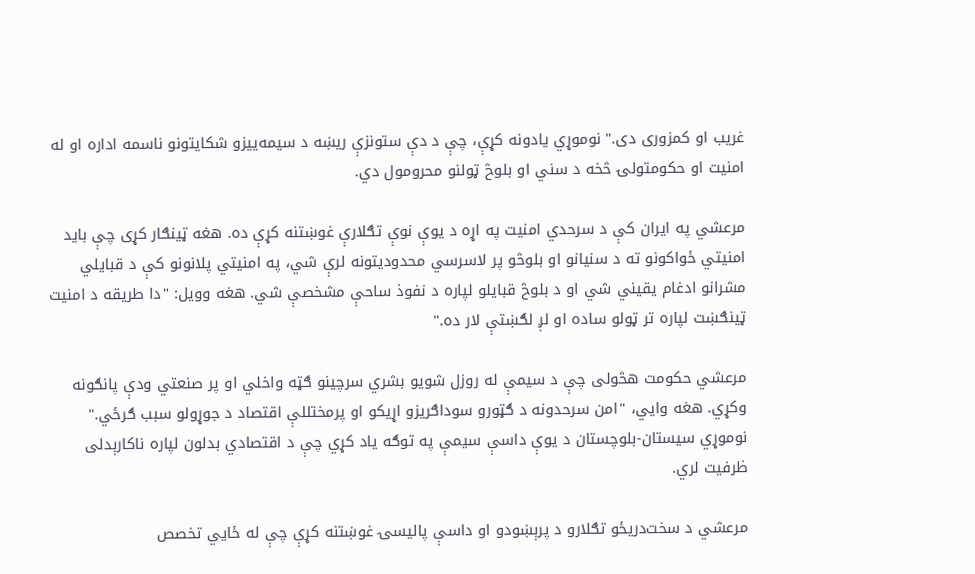غریب او کمزوری دی." نوموړي یادونه کړې، چې د دې ستونزې ریښه د سیمه‌ییزو شکایتونو ناسمه اداره او له امنیت او حکومتولۍ څخه د سني او بلوڅ ټولنو محرومول دي.

مرعشي په ایران کې د سرحدي امنیت په اړه د یوې نوې تګلارې غوښتنه کړې ده. هغه ټینګار کړی چې باید امنیتي ځواکونو ته د سنيانو او بلوڅو پر لاسرسي محدودیتونه لرې شي، په امنیتي پلانونو کې د قبایلي مشرانو ادغام یقیني شي او د بلوڅ قبایلو لپاره د نفوذ ساحې مشخصې شي. هغه وویل: "دا طریقه د امنیت ټینګښت لپاره تر ټولو ساده او لږ لګښتې لار ده."

مرعشي حکومت هڅولی چې د سیمې له روزل شويو بشري سرچینو ګټه واخلي او پر صنعتي ودې پانګونه وکړي. هغه وايي، "امن سرحدونه د ګټورو سوداګریزو اړیکو او پرمختللې اقتصاد د جوړولو سبب ګرځي." نوموړي سیستان-بلوچستان د یوې داسې سیمې په توګه یاد کړي چې د اقتصادي بدلون لپاره ناکارېدلی ظرفیت لري.

مرعشي د سخت‌دریځو تګلارو د پرېښودو او داسې پالیسۍ غوښتنه کړې چې له ځایي تخصص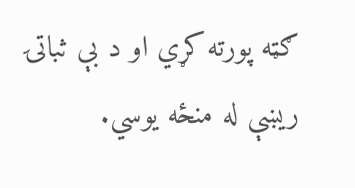ګټه پورته کړي او د بې ثباتۍ ریښې له منځه یوسي.